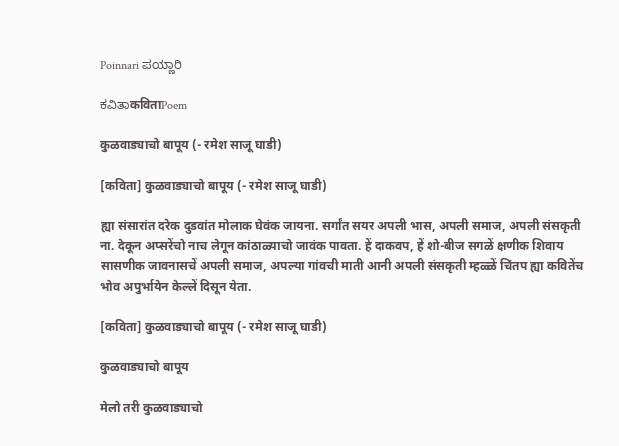Poinnari ಪಯ್ಣಾರಿ

ಕವಿತಾकविताPoem

कुळवाड्याचो बापूय (- रमेश साजू घाडी)

[कविता] कुळवाड्याचो बापूय (- रमेश साजू घाडी)

ह्या संसारांत दरेक दुडवांत मोलाक घेवंक जायना. सर्गांत सयर अपली भास, अपली समाज, अपली संसकृती ना. देकून अप्सरेंचो नाच लेगून कांठाळ्याचो जावंक पावता. हें दाकवप, हें शो-बीज सगळें क्षणीक शिवाय सासणीक जावनासचें अपली समाज, अपल्या गांवची माती आनी अपली संसकृती म्हळ्ळें चिंतप ह्या कवितेंच भोव अपुर्भायेन केल्लें दिसून येता.

[कविता] कुळवाड्याचो बापूय (- रमेश साजू घाडी)

कुळवाड्याचो बापूय

मेलो तरी कुळवाड्याचो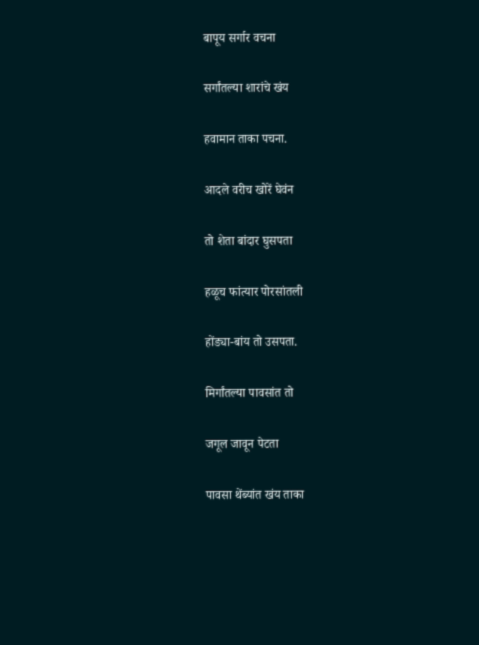बापूय सर्गार वचना

सर्गांतल्या शारांचे खंय

हवामान ताका पचना.

आदले वरीच खोरें घेवंन

तो शेता बांदार घुसपता

हळूच फांत्यार पोरसांतली

होंड्या-बांय तो उसपता.

मिर्गांतल्या पावसांत तो

जगूल जावून पेटता

पावसा थेंब्यांत खंय ताका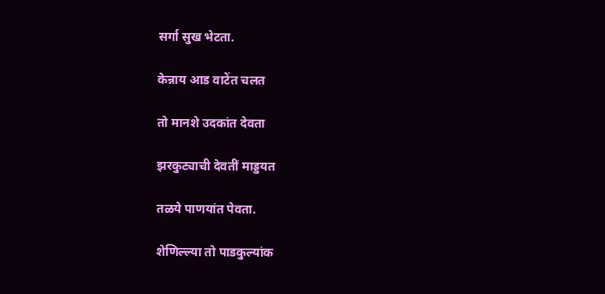सर्गा सुख भेटता.

केन्नाय आड वाटेंत चलत

तो मानशे उदकांत देवता

झरकुट्याची देवतीं माड्डयत

तळये पाणयांत पेवता.

शेणिल्ल्या तो पाडकुल्यांक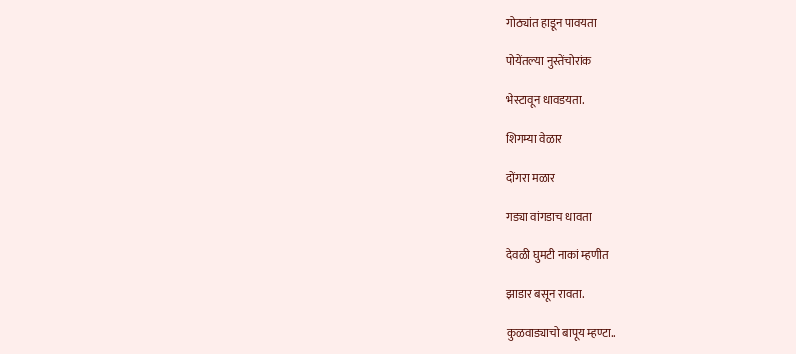गोठ्यांत हाडून पावयता

पोयेंतल्या नुस्तेंचोरांक

भेस्टावून धावडयता.

शिगम्या वेळार

दोंगरा मळार

गड्या वांगडाच धावता

देवळी घुमटी नाकां म्हणीत

झाडार बसून रावता.

कुळवाड्याचो बापूय म्हण्टा..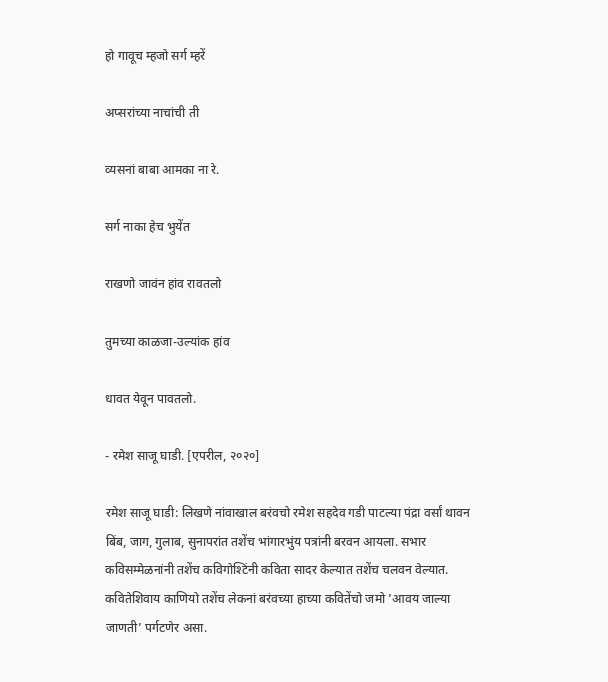हो गावूच म्हजो सर्ग म्हरें

अप्सरांच्या नाचांची ती

व्यसनां बाबा आमका ना रे.

सर्ग नाका हेच भुयेंत

राखणो जावंन हांव रावतलो

तुमच्या काळजा-उल्यांक हांव

धावत येवून पावतलो.

- रमेश साजू घाडी. [एपरील, २०२०]

रमेश साजू घाडी: लिखणे नांवाखाल बरंवचो रमेश सहदेव गडी पाटल्या पंद्रा वर्सां थावन बिंब, जाग, गुलाब, सुनापरांत तशेंच भांगार‌भुंय पत्रांनी बरवन आयला. सभार कविसम्मेळनांनी तशेंच कविगोश्टिंनी कविता सादर केल्यात तशेंच चलवन वेल्यात. कवितेशिवाय काणियो तशेंच लेकनां बरंवच्या हाच्या कवितेंचो जमो ’आवय जाल्या जाणती’ पर्गटणेर असा.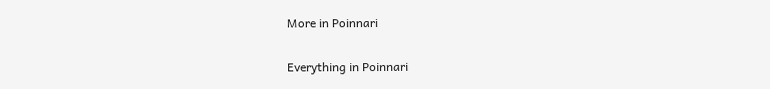More in Poinnari

Everything in Poinnari